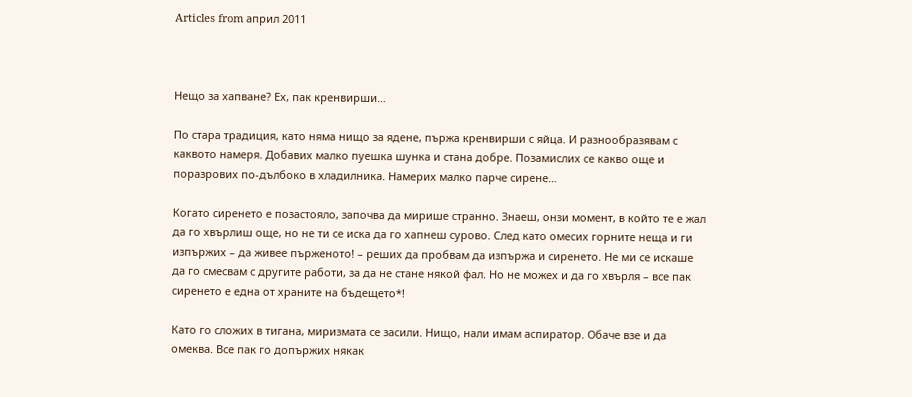Articles from април 2011



Нещо за хапване? Ех, пак кренвирши…

По стара традиция, като няма нищо за ядене, пържа кренвирши с яйца. И разнообразявам с каквото намеря. Добавих малко пуешка шунка и стана добре. Позамислих се какво още и поразрових по-дълбоко в хладилника. Намерих малко парче сирене…

Когато сиренето е позастояло, започва да мирише странно. Знаеш, онзи момент, в който те е жал да го хвърлиш още, но не ти се иска да го хапнеш сурово. След като омесих горните неща и ги изпържих – да живее пърженото! – реших да пробвам да изпържа и сиренето. Не ми се искаше да го смесвам с другите работи, за да не стане някой фал. Но не можех и да го хвърля – все пак сиренето е една от храните на бъдещето*!

Като го сложих в тигана, миризмата се засили. Нищо, нали имам аспиратор. Обаче взе и да омеква. Все пак го допържих някак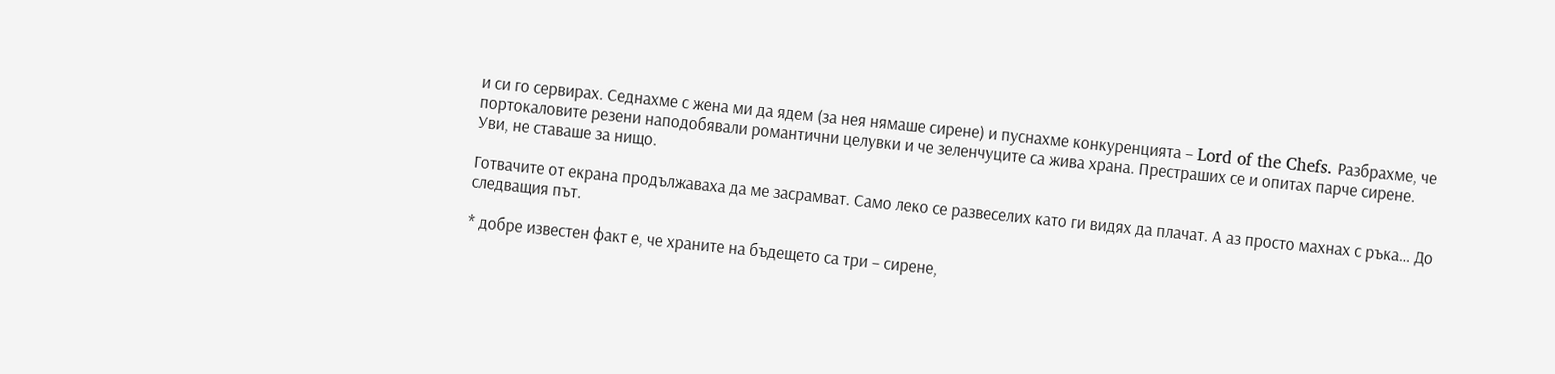и си го сервирах. Седнахме с жена ми да ядем (за нея нямаше сирене) и пуснахме конкуренцията – Lord of the Chefs. Разбрахме, че портокаловите резени наподобявали романтични целувки и че зеленчуците са жива храна. Престраших се и опитах парче сирене. Уви, не ставаше за нищо.

Готвачите от екрана продължаваха да ме засрамват. Само леко се развеселих като ги видях да плачат. А аз просто махнах с ръка… До следващия път.

* добре известен факт е, че храните на бъдещето са три – сирене,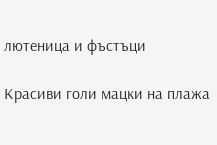лютеница и фъстъци

Красиви голи мацки на плажа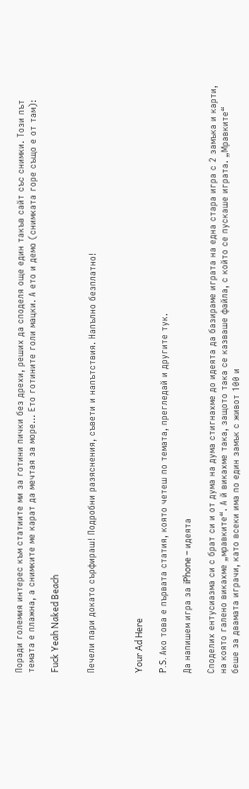Поради големия интерес към статиите ми за готини пички без дрехи, реших да споделя още един такъв сайт със снимки. Този път темата е плажна, а снимките ме карат да мечтая за море… Ето готините голи мацки. А ето и демо (снимката горе също е от там):

Fuck Yeah Naked Beach


Печели пари докато сърфираш! Подробни разяснения, съвети и напътствия. Напълно безплатно!



Your Ad Here

P.S. Ако това е първата статия, която четеш по темата, прегледай и другите тук.

Да напишем игра за iPhone – идеята

Споделих ентусиазма си с брат си и от дума на дума стигнахме до идеята да базираме играта на една стара игра с 2 замъка и карти, на която галено викахме „мравките“. А й викахме така, защото така се казваше файла, с който се пускаше играта. „Мравките“ беше за двамата играчи, като всеки има по един замък с живот 100 и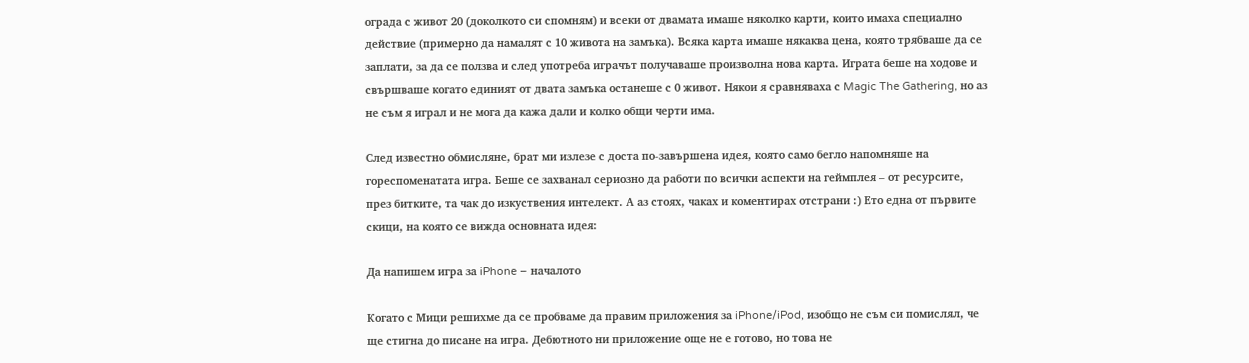ограда с живот 20 (доколкото си спомням) и всеки от двамата имаше няколко карти, които имаха специално действие (примерно да намалят с 10 живота на замъка). Всяка карта имаше някаква цена, която трябваше да се заплати, за да се ползва и след употреба играчът получаваше произволна нова карта. Играта беше на ходове и свършваше когато единият от двата замъка останеше с 0 живот. Някои я сравняваха с Magic The Gathering, но аз не съм я играл и не мога да кажа дали и колко общи черти има.

След известно обмисляне, брат ми излезе с доста по-завършена идея, която само бегло напомняше на гореспоменатата игра. Беше се захванал сериозно да работи по всички аспекти на геймплея – от ресурсите, през битките, та чак до изкуствения интелект. А аз стоях, чаках и коментирах отстрани :) Ето една от първите скици, на която се вижда основната идея:

Да напишем игра за iPhone – началото

Когато с Мици решихме да се пробваме да правим приложения за iPhone/iPod, изобщо не съм си помислял, че ще стигна до писане на игра. Дебютното ни приложение още не е готово, но това не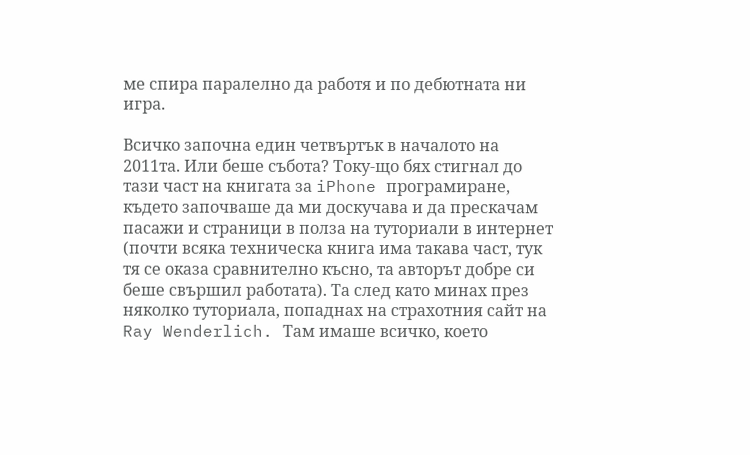ме спира паралелно да работя и по дебютната ни игра.

Всичко започна един четвъртък в началото на 2011та. Или беше събота? Току-що бях стигнал до тази част на книгата за iPhone програмиране, където започваше да ми доскучава и да прескачам пасажи и страници в полза на туториали в интернет (почти всяка техническа книга има такава част, тук тя се оказа сравнително късно, та авторът добре си беше свършил работата). Та след като минах през няколко туториала, попаднах на страхотния сайт на Ray Wenderlich. Там имаше всичко, което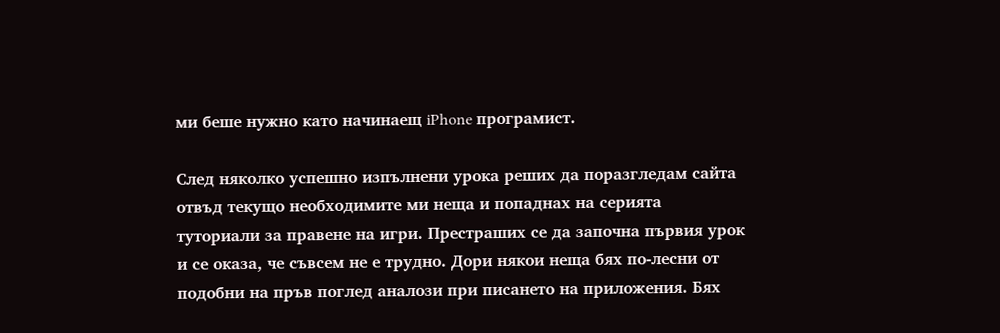ми беше нужно като начинаещ iPhone програмист.

След няколко успешно изпълнени урока реших да поразгледам сайта отвъд текущо необходимите ми неща и попаднах на серията туториали за правене на игри. Престраших се да започна първия урок и се оказа, че съвсем не е трудно. Дори някои неща бях по-лесни от подобни на пръв поглед аналози при писането на приложения. Бях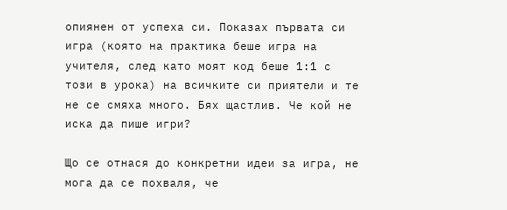опиянен от успеха си. Показах първата си игра (която на практика беше игра на учителя, след като моят код беше 1:1 с този в урока) на всичките си приятели и те не се смяха много. Бях щастлив. Че кой не иска да пише игри?

Що се отнася до конкретни идеи за игра, не мога да се похваля, че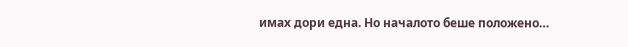имах дори една. Но началото беше положено…